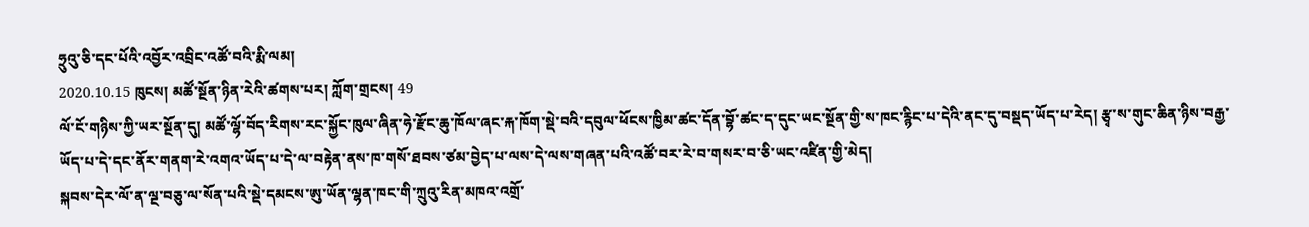ཧྲུའུ་ཅི་དང་པོའི་འབྱོར་འབྲིང་འཚོ་བའི་རྨི་ལམ།
2020.10.15 ཁུངས། མཚོ་སྔོན་ཉིན་རེའི་ཚགས་པར། ཀློག་གྲངས། 49
ལོ་ངོ་གཉིས་ཀྱི་ཡར་སྔོན་དུ། མཚོ་ལྷོ་བོད་རིགས་རང་སྐྱོང་ཁུལ་ཞིན་ཧེ་རྫོང་ཆུ་ཁོལ་ཞང་རྐ་ཁོག་སྡེ་བའི་དབུལ་ཕོངས་ཁྱིམ་ཚང་དོན་བྷོ་ཚང་ད་དུང་ཡང་སྔོན་གྱི་ས་ཁང་རྙིང་པ་དེའི་ནང་དུ་བསྡད་ཡོད་པ་རེད། རྩྭ་ས་གུང་ཆིན་ཉིས་བརྒྱ་ཡོད་པ་དེ་དང་ནོར་གནག་རེ་འགའ་ཡོད་པ་དེ་ལ་བརྟེན་ནས་ཁ་གསོ་ཐབས་ཙམ་བྱེད་པ་ལས་དེ་ལས་གཞན་པའི་འཚོ་བར་རེ་བ་གསར་བ་ཅི་ཡང་འཛིན་གྱི་མེད།
སྐབས་དེར་ལོ་ན་ལྔ་བཅུ་ལ་སོན་པའི་སྡེ་དམངས་ཨུ་ཡོན་ལྷན་ཁང་གི་ཀྲུའུ་རིན་མཁའ་འགྲོ་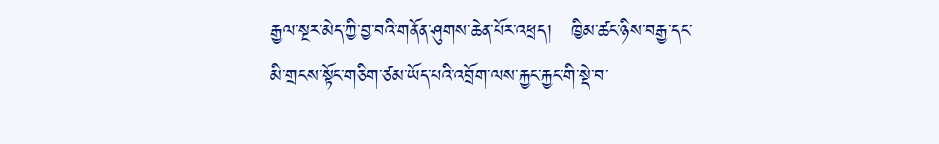རྒྱལ་སྔར་མེད་ཀྱི་བྱ་བའི་གནོན་ཤུགས་ཆེན་པོར་འཕྲད།   ཁྱིམ་ཚང་ཉིས་བརྒྱ་དང་མི་གྲངས་སྟོང་གཅིག་ཙམ་ཡོད་པའི་འབྲོག་ལས་རྐྱང་རྐྱང་གི་སྡེ་བ་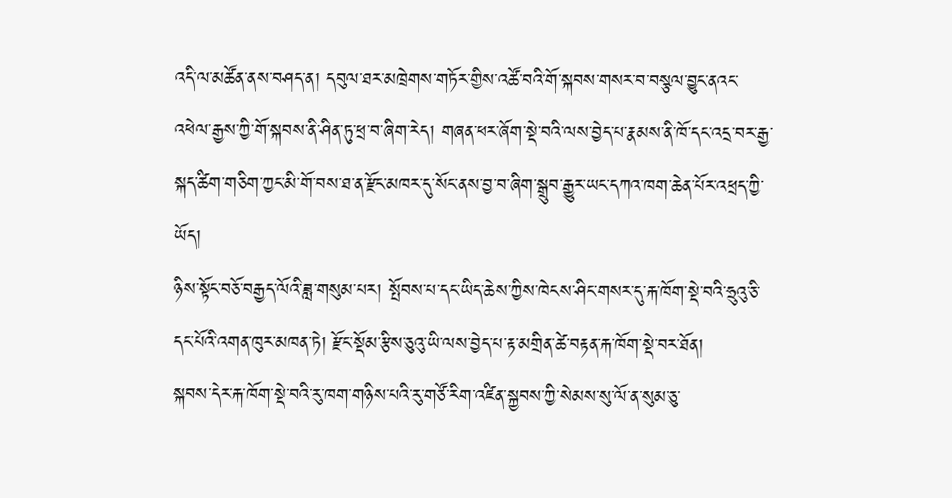འདི་ལ་མཚོན་ནས་བཤད་ན། དབུལ་ཐར་མཁྲེགས་གཏོར་གྱིས་འཚོ་བའི་གོ་སྐབས་གསར་བ་བསྩལ་བྱུང་ནའང་འཕེལ་རྒྱས་ཀྱི་གོ་སྐབས་ནི་ཤིན་ཏུ་ཕྲ་བ་ཞིག་རེད། གཞན་ཕར་ཞོག་སྡེ་བའི་ལས་བྱེད་པ་རྣམས་ནི་ཁོ་དང་འདྲ་བར་རྒྱ་སྐད་ཚིག་གཅིག་ཀྱང་མི་གོ་བས་ཐ་ན་རྫོང་མཁར་དུ་སོང་ནས་བྱ་བ་ཞིག་སྒྲུབ་རྒྱུར་ཡང་དཀའ་ཁག་ཆེན་པོར་འཕྲད་ཀྱི་ཡོད།
ཉིས་སྟོང་བཅོ་བརྒྱད་ལོའི་ཟླ་གསུམ་པར། སྤོབས་པ་དང་ཡིད་ཆེས་ཀྱིས་ཁེངས་ཤིང་གསར་དུ་རྐ་ཁོག་སྡེ་བའི་ཧྲུའུ་ཅི་དང་པོའི་འགན་ཁུར་མཁན་ཏེ། རྫོང་སྡོམ་རྩིས་ཅུའུ་ཡི་ལས་བྱེད་པ་རྟ་མགྲིན་ཚེ་བརྟན་རྐ་ཁོག་སྡེ་བར་ཐོན།     སྐབས་དེར་རྐ་ཁོག་སྡེ་བའི་རུ་ཁག་གཉིས་པའི་རུ་གཙོ་རིག་འཛིན་སྐྱབས་ཀྱི་སེམས་སུ་ལོ་ན་སུམ་ཅུ་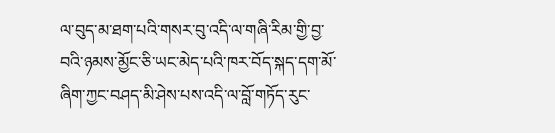ལ་བུད་མ་ཐག་པའི་གསར་བུ་འདི་ལ་གཞི་རིམ་གྱི་བྱ་བའི་ཉམས་མྱོང་ཅི་ཡང་མེད་པའི་ཁར་བོད་སྐད་དག་མོ་ཞིག་ཀྱང་བཤད་མི་ཤེས་པས་འདི་ལ་བློ་གཏོད་རུང་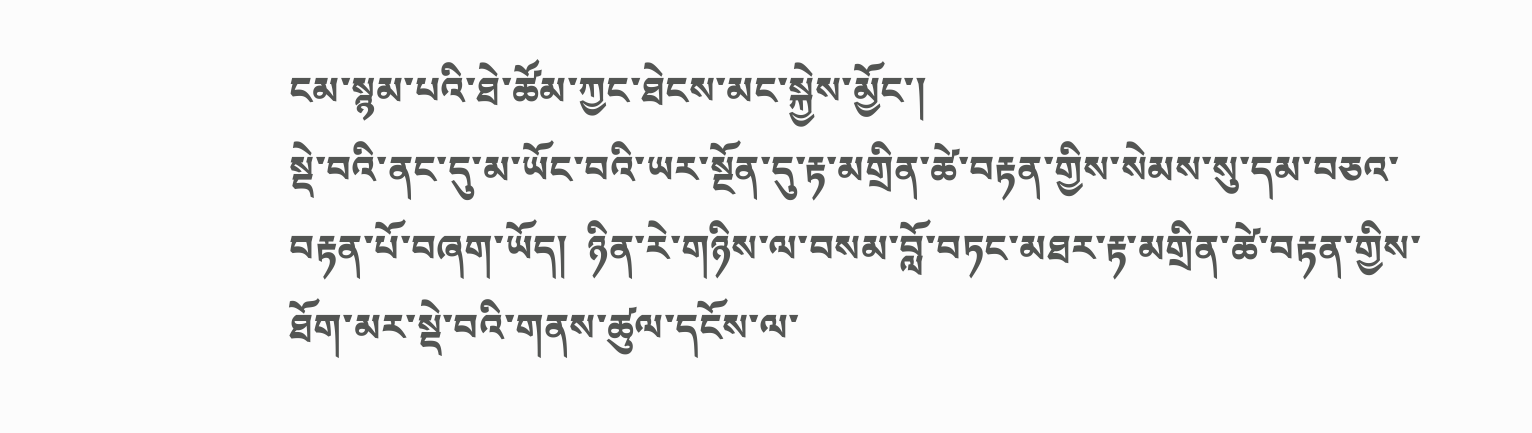ངམ་སྙམ་པའི་ཐེ་ཚོམ་ཀྱང་ཐེངས་མང་སྐྱེས་མྱོང་།
སྡེ་བའི་ནང་དུ་མ་ཡོང་བའི་ཡར་སྔོན་དུ་རྟ་མགྲིན་ཚེ་བརྟན་གྱིས་སེམས་སུ་དམ་བཅའ་བརྟན་པོ་བཞག་ཡོད།  ཉིན་རེ་གཉིས་ལ་བསམ་བློ་བཏང་མཐར་རྟ་མགྲིན་ཚེ་བརྟན་གྱིས་ཐོག་མར་སྡེ་བའི་གནས་ཚུལ་དངོས་ལ་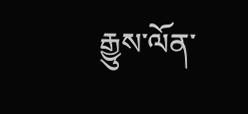རྒྱུས་ལོན་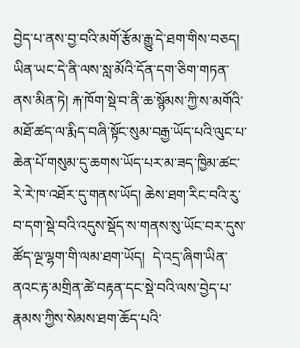བྱེད་པ་ནས་བྱ་བའི་མགོ་རྩོམ་རྒྱུ་དེ་ཐག་གིས་བཅད། ཡིན་ཡང་དེ་ནི་ལས་སླ་མོའི་དོན་དག་ཅིག་གཏན་ནས་མིན་ཏེ། རྐ་ཁོག་སྡེ་བ་ནི་ཆ་སྙོམས་ཀྱི་ས་མགོའི་མཐོ་ཚད་ལ་རྨིད་བཞི་སྟོང་སུམ་བརྒྱ་ཡོད་པའི་ལུང་པ་ཆེན་པོ་གསུམ་དུ་ཆགས་ཡོད་པར་མ་ཟད་ཁྱིམ་ཚང་རེ་རེ་ཁ་འཐོར་དུ་གནས་ཡོད། ཆེས་ཐག་རིང་བའི་རུ་བ་དག་སྡེ་བའི་འདུས་སྡོད་ས་གནས་སུ་ཡོང་བར་དུས་ཚོད་ལྔ་ལྷག་གི་ལམ་ཐག་ཡོད།  དེ་འདྲ་ཞིག་ཡིན་ནའང་རྟ་མགྲིན་ཚེ་བརྟན་དང་སྡེ་བའི་ལས་བྱེད་པ་རྣམས་ཀྱིས་སེམས་ཐག་ཆོད་པའི་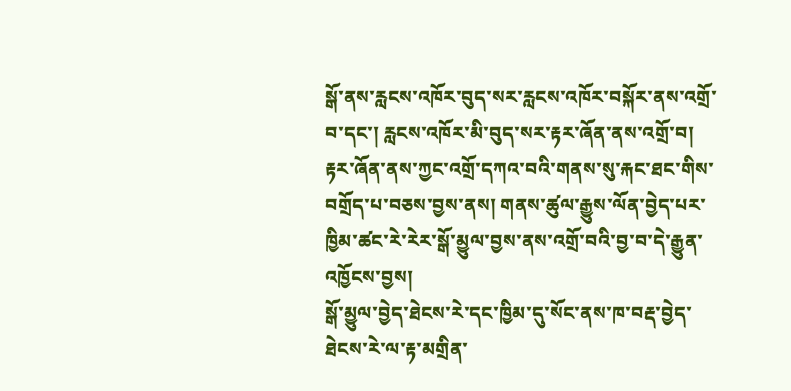སྒོ་ནས་རླངས་འཁོར་བུད་སར་རླངས་འཁོར་བསྐོར་ནས་འགྲོ་བ་དང་། རླངས་འཁོར་མི་བུད་སར་རྟར་ཞོན་ནས་འགྲོ་བ།  རྟར་ཞོན་ནས་ཀྱང་འགྲོ་དཀའ་བའི་གནས་སུ་རྐང་ཐང་གིས་བགྲོད་པ་བཅས་བྱས་ནས། གནས་ཚུལ་རྒྱུས་ལོན་བྱེད་པར་ཁྱིམ་ཚང་རེ་རེར་སྒོ་མྱུལ་བྱས་ནས་འགྲོ་བའི་བྱ་བ་དེ་རྒྱུན་འཁྱོངས་བྱས།
སྒོ་མྱུལ་བྱེད་ཐེངས་རེ་དང་ཁྱིམ་དུ་སོང་ནས་ཁ་བརྡ་བྱེད་ཐེངས་རེ་ལ་རྟ་མགྲིན་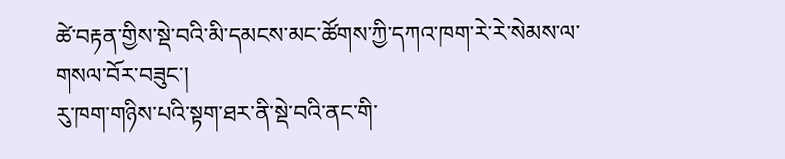ཚེ་བརྟན་གྱིས་སྡེ་བའི་མི་དམངས་མང་ཚོགས་ཀྱི་དཀའ་ཁག་རེ་རེ་སེམས་ལ་གསལ་བོར་བཟུང་།
རུ་ཁག་གཉིས་པའི་སྟག་ཐར་ནི་སྡེ་བའི་ནང་གི་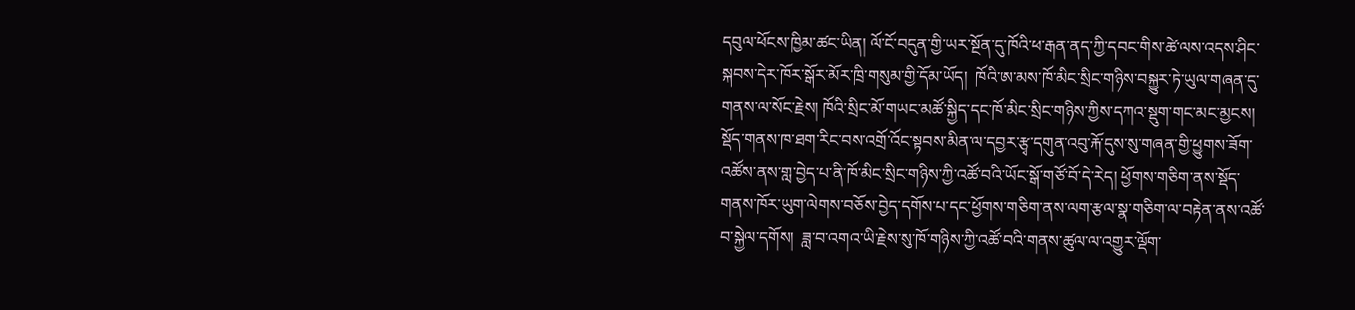དབུལ་ཕོངས་ཁྱིམ་ཚང་ཡིན། ལོ་ངོ་བདུན་གྱི་ཡར་སྔོན་དུ་ཁོའི་ཕ་རྒན་ནད་ཀྱི་དབང་གིས་ཚེ་ལས་འདས་ཤིང་སྐབས་དེར་ཁོར་སྒོར་མོར་ཁྲི་གསུམ་གྱི་དོམ་ཡོད།  ཁོའི་ཨ་མས་ཁོ་མིང་སྲིང་གཉིས་བསྐྱུར་ཏེ་ཡུལ་གཞན་དུ་གནས་ལ་སོང་རྗེས། ཁོའི་སྲིང་མོ་གཡང་མཚོ་སྐྱིད་དང་ཁོ་མིང་སྲིང་གཉིས་ཀྱིས་དཀའ་སྡུག་གང་མང་མྱངས། སྡོད་གནས་ཁ་ཐག་རིང་བས་འགྲོ་འོང་སྟབས་མིན་ལ་དབྱར་རྩྭ་དགུན་འབུ་རྐོ་དུས་སུ་གཞན་གྱི་ཕྱུགས་ཟོག་འཚོས་ནས་གླ་བྱེད་པ་ནི་ཁོ་མིང་སྲིང་གཉིས་ཀྱི་འཚོ་བའི་ཡོང་སྒོ་གཙོ་བོ་དེ་རེད། ཕྱོགས་གཅིག་ནས་སྡོད་གནས་ཁོར་ཡུག་ལེགས་བཅོས་བྱེད་དགོས་པ་དང་ཕྱོགས་གཅིག་ནས་ལག་རྩལ་སྣ་གཅིག་ལ་བརྟེན་ནས་འཚོ་བ་སྐྱེལ་དགོས།  ཟླ་བ་འགའ་ཡི་རྗེས་སུ་ཁོ་གཉིས་ཀྱི་འཚོ་བའི་གནས་ཚུལ་ལ་འགྱུར་ལྡོག་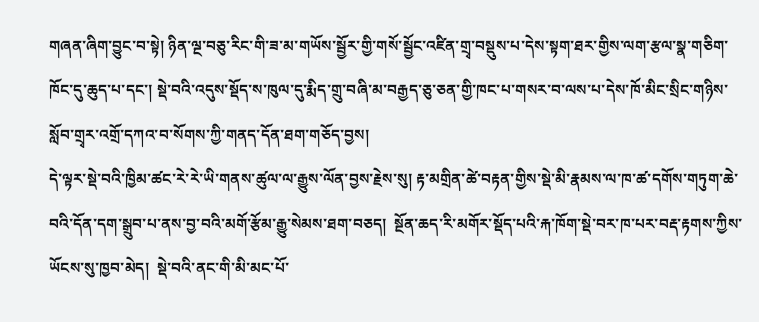གཞན་ཞིག་བྱུང་བ་སྟེ། ཉིན་ལྔ་བཅུ་རིང་གི་ཟ་མ་གཡོས་སྦྱོར་གྱི་གསོ་སྦྱོང་འཛིན་གྲྭ་བསྡུས་པ་དེས་སྟག་ཐར་གྱིས་ལག་རྩལ་སྣ་གཅིག་ཁོང་དུ་ཆུད་པ་དང་། སྡེ་བའི་འདུས་སྡོད་ས་ཁུལ་དུ་རྨིད་གྲུ་བཞི་མ་བརྒྱད་ཅུ་ཅན་གྱི་ཁང་པ་གསར་བ་ལས་པ་དེས་ཁོ་མིང་སྲིང་གཉིས་སློབ་གྲྭར་འགྲོ་དཀའ་བ་སོགས་ཀྱི་གནད་དོན་ཐག་གཅོད་བྱས།
དེ་ལྟར་སྡེ་བའི་ཁྱིམ་ཚང་རེ་རེ་ཡི་གནས་ཚུལ་ལ་རྒྱུས་ལོན་བྱས་རྗེས་སུ། རྟ་མགྲིན་ཚེ་བརྟན་གྱིས་སྡེ་མི་རྣམས་ལ་ཁ་ཚ་དགོས་གཏུག་ཆེ་བའི་དོན་དག་སྒྲུབ་པ་ནས་བྱ་བའི་མགོ་རྩོམ་རྒྱུ་སེམས་ཐག་བཅད།  སྔོན་ཆད་རི་མགོར་སྡོད་པའི་རྐ་ཁོག་སྡེ་བར་ཁ་པར་བརྡ་རྟགས་ཀྱིས་ཡོངས་སུ་ཁྱབ་མེད།  སྡེ་བའི་ནང་གི་མི་མང་པོ་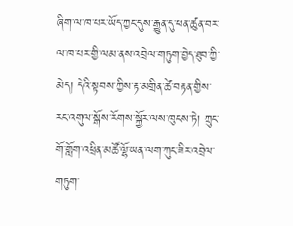ཞིག་ལ་ཁ་པར་ཡོད་ཀྱང་དུས་རྒྱུན་དུ་ཕན་ཚུན་བར་ལ་ཁ་པར་གྱི་ལམ་ནས་འབྲེལ་གཏུག་བྱེད་ཐུབ་ཀྱི་མེད། དེའི་སྟབས་ཀྱིས་རྟ་མགྲིན་ཚེ་བརྟན་གྱིས་རང་འགུལ་སྒོས་རོགས་སྐྱོར་ལས་ཁུངས་ཏེ། ཀྲུང་གོ་གློག་འཕྲིན་མཚོ་ལྷོ་ཡན་ལག་ཀུང་ཟིར་འབྲེལ་གཏུག་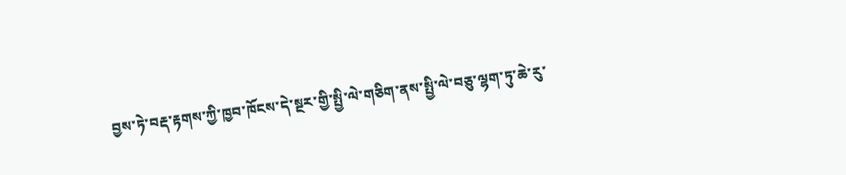བྱས་ཏེ་བརྡ་རྟགས་ཀྱི་ཁྱབ་ཁོངས་དེ་སྔར་གྱི་སྤྱི་ལེ་གཅིག་ནས་སྤྱི་ལེ་བཅུ་ལྷག་ཏུ་ཆེ་རུ་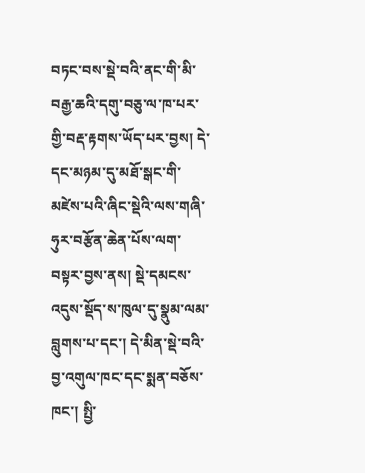བཏང་བས་སྡེ་བའི་ནང་གི་མི་བརྒྱ་ཆའི་དགུ་བཅུ་ལ་ཁ་པར་གྱི་བརྡ་རྟགས་ཡོད་པར་བྱས། དེ་དང་མཉམ་དུ་མཐོ་སྒང་གི་མཛེས་པའི་ཞིང་སྡེའི་ལས་གཞི་ཧུར་བརྩོན་ཆེན་པོས་ལག་བསྟར་བྱས་ནས། སྡེ་དམངས་འདུས་སྡོད་ས་ཁུལ་དུ་སྣུམ་ལམ་བླུགས་པ་དང་། དེ་མིན་སྡེ་བའི་བྱ་འགུལ་ཁང་དང་སྨན་བཅོས་ཁང་། སྤྱི་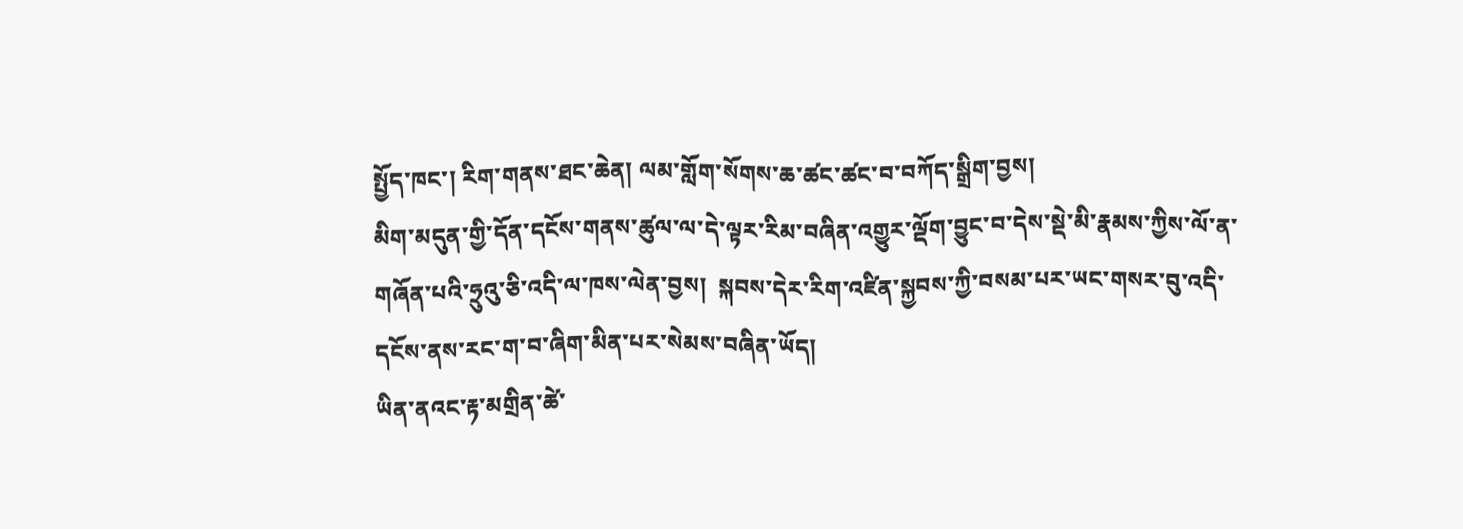སྤྱོད་ཁང་། རིག་གནས་ཐང་ཆེན། ལམ་གློག་སོགས་ཆ་ཚང་ཚང་བ་བཀོད་སྒྲིག་བྱས།
མིག་མདུན་གྱི་དོན་དངོས་གནས་ཚུལ་ལ་དེ་ལྟར་རིམ་བཞིན་འགྱུར་ལྡོག་བྱུང་བ་དེས་སྡེ་མི་རྣམས་ཀྱིས་ལོ་ན་གཞོན་པའི་ཧྲུའུ་ཅི་འདི་ལ་ཁས་ལེན་བྱས།  སྐབས་དེར་རིག་འཛིན་སྐྱབས་ཀྱི་བསམ་པར་ཡང་གསར་བུ་འདི་དངོས་ནས་རང་ག་བ་ཞིག་མིན་པར་སེམས་བཞིན་ཡོད།
ཡིན་ནའང་རྟ་མགྲིན་ཚེ་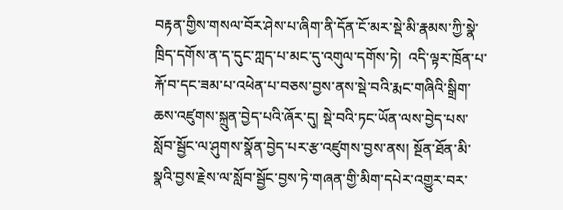བརྟན་གྱིས་གསལ་བོར་ཤེས་པ་ཞིག་ནི་དོན་ངོ་མར་སྡེ་མི་རྣམས་ཀྱི་སྣེ་ཁྲིད་དགོས་ན་ད་དུང་ཀླད་པ་མང་དུ་འགུལ་དགོས་ཏེ།  འདི་ལྟར་ཁྲོན་པ་རྐོ་བ་དང་ཟམ་པ་འཕེན་པ་བཅས་བྱས་ནས་སྡེ་བའི་རྨང་གཞིའི་སྒྲིག་ཆས་འཛུགས་སྐྲུན་བྱེད་པའི་ཞོར་དུ། སྡེ་བའི་ཏང་ཡོན་ལས་བྱེད་པས་སློབ་སྦྱོང་ལ་ཤུགས་སྣོན་བྱེད་པར་རྩ་འཛུགས་བྱས་ནས། སྔོན་ཐོན་མི་སྣའི་བྱས་རྗེས་ལ་སློབ་སྦྱོང་བྱས་ཏེ་གཞན་གྱི་མིག་དཔེར་འགྱུར་བར་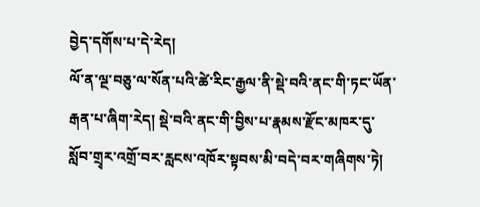བྱེད་དགོས་པ་དེ་རེད།
ལོ་ན་ལྔ་བཅུ་ལ་སོན་པའི་ཚེ་རིང་རྒྱལ་ནི་སྡེ་བའི་ནང་གི་ཏང་ཡོན་རྒན་པ་ཞིག་རེད། སྡེ་བའི་ནང་གི་བྱིས་པ་རྣམས་རྫོང་མཁར་དུ་སློབ་གྲྭར་འགྲོ་བར་རླངས་འཁོར་སྟབས་མི་བདེ་བར་གཞིགས་ཏེ།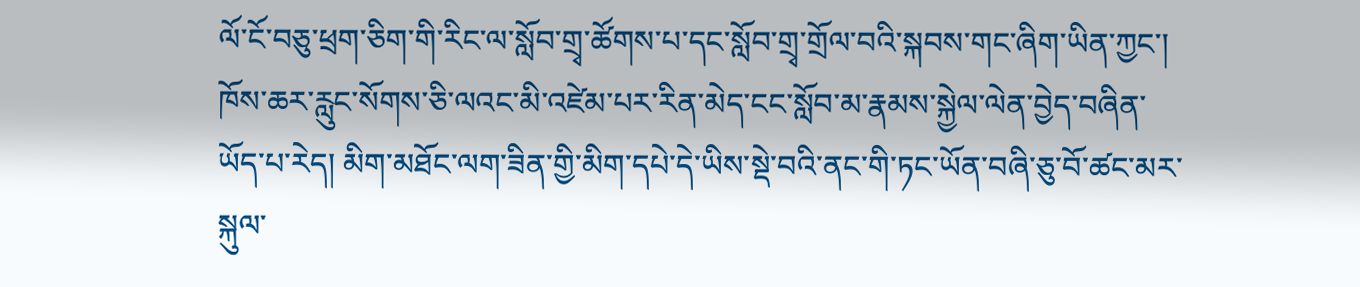ལོ་ངོ་བཅུ་ཕྲག་ཅིག་གི་རིང་ལ་སློབ་གྲྭ་ཚོགས་པ་དང་སློབ་གྲྭ་གྲོལ་བའི་སྐབས་གང་ཞིག་ཡིན་ཀྱང་། ཁོས་ཆར་རླུང་སོགས་ཅི་ལའང་མི་འཛེམ་པར་རིན་མེད་ངང་སློབ་མ་རྣམས་སྐྱེལ་ལེན་བྱེད་བཞིན་ཡོད་པ་རེད། མིག་མཐོང་ལག་ཟིན་གྱི་མིག་དཔེ་དེ་ཡིས་སྡེ་བའི་ནང་གི་ཏང་ཡོན་བཞི་ཅུ་བོ་ཚང་མར་སྐུལ་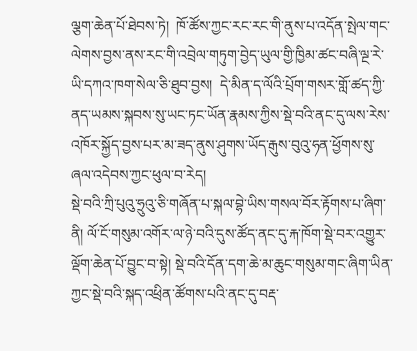ལྕག་ཆེན་པོ་ཐེབས་ཏེ།  ཁོ་ཚོས་ཀྱང་རང་རང་གི་ནུས་པ་འདོན་སྤེལ་གང་ལེགས་བྱས་ནས་རང་གི་འབྲེལ་གཏུག་བྱེད་ཡུལ་གྱི་ཁྱིམ་ཚང་བཞི་ལྔ་རེ་ཡི་དཀའ་ཁག་སེལ་ཅི་ཐུབ་བྱས།  དེ་མིན་ད་ལོའི་པྲོག་གསར་གློ་ཚད་ཀྱི་ནད་ཡམས་སྐབས་སུ་ཡང་ཏང་ཡོན་རྣམས་ཀྱིས་སྡེ་བའི་ནང་དུ་ལས་རེས་འཁོར་སྐྱོད་བྱས་པར་མ་ཟད་ནུས་ཤུགས་ཡོད་རྒུས་བུའུ་ཧན་ཕྱོགས་སུ་ཞལ་འདེབས་ཀྱང་ཕུལ་བ་རེད།
སྡེ་བའི་ཀྲི་པུའུ་ཧྲུའུ་ཅི་གཞོན་པ་སྐལ་བྷེ་ཡིས་གསལ་བོར་རྟོགས་པ་ཞིག་ནི། ལོ་ངོ་གསུམ་འགོར་ལ་ཉེ་བའི་དུས་ཚོད་ནང་དུ་རྐ་ཁོག་སྡེ་བར་འགྱུར་ལྡོག་ཆེན་པོ་བྱུང་བ་སྟེ། སྡེ་བའི་དོན་དག་ཆེ་མ་ཆུང་གསུམ་གང་ཞིག་ཡིན་ཀྱང་སྡེ་བའི་སྐད་འཕྲིན་ཚོགས་པའི་ནང་དུ་བརྡ་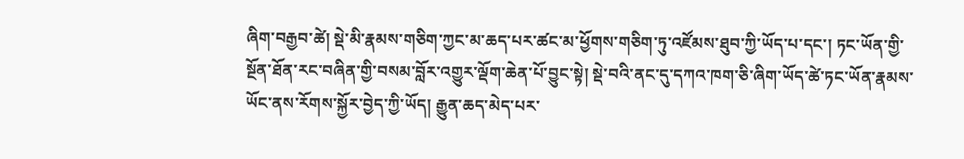ཞིག་བརྒྱབ་ཚེ། སྡེ་མི་རྣམས་གཅིག་ཀྱང་མ་ཆད་པར་ཚང་མ་ཕྱོགས་གཅིག་ཏུ་འཛོམས་ཐུབ་ཀྱི་ཡོད་པ་དང་། ཏང་ཡོན་གྱི་སྔོན་ཐོན་རང་བཞིན་གྱི་བསམ་བློར་འགྱུར་ལྡོག་ཆེན་པོ་བྱུང་སྟེ། སྡེ་བའི་ནང་དུ་དཀའ་ཁག་ཅི་ཞིག་ཡོད་ཚེ་ཏང་ཡོན་རྣམས་ཡོང་ནས་རོགས་སྐྱོར་བྱེད་ཀྱི་ཡོད། རྒྱུན་ཆད་མེད་པར་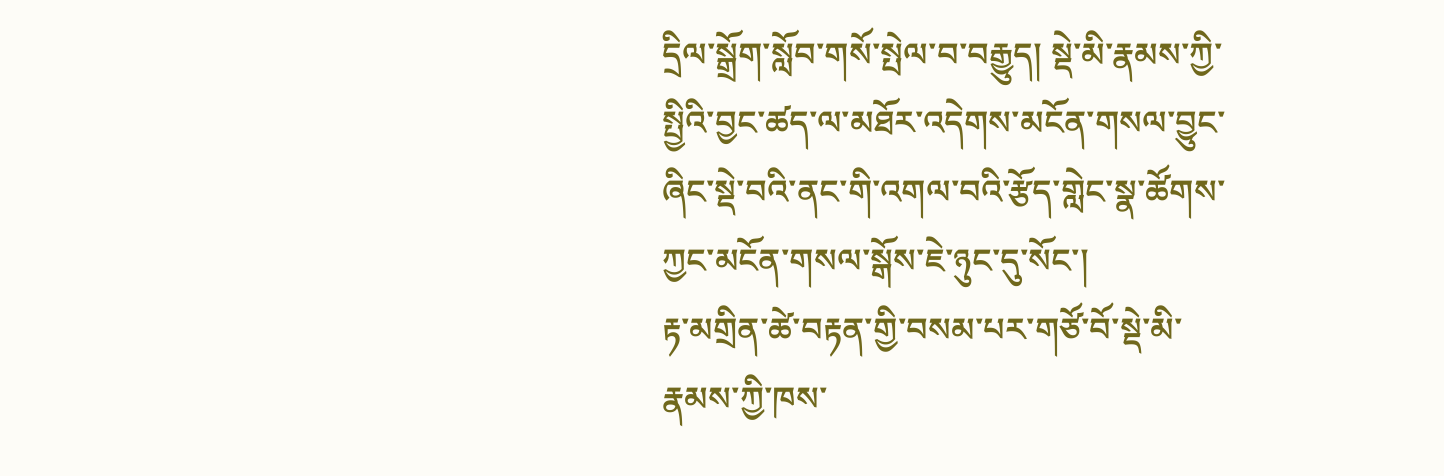དྲིལ་སྒྲོག་སློབ་གསོ་སྤེལ་བ་བརྒྱུད། སྡེ་མི་རྣམས་ཀྱི་སྤྱིའི་བྱང་ཚད་ལ་མཐོར་འདེགས་མངོན་གསལ་བྱུང་ཞིང་སྡེ་བའི་ནང་གི་འགལ་བའི་རྩོད་གླེང་སྣ་ཚོགས་ཀྱང་མངོན་གསལ་སྒོས་ཇེ་ཉུང་དུ་སོང་།
རྟ་མགྲིན་ཚེ་བརྟན་གྱི་བསམ་པར་གཙོ་བོ་སྡེ་མི་རྣམས་ཀྱི་ཁས་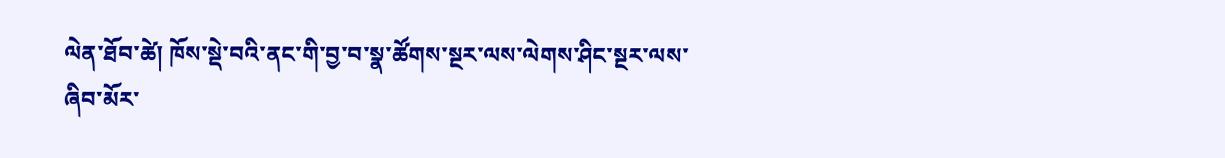ལེན་ཐོབ་ཚེ། ཁོས་སྡེ་བའི་ནང་གི་བྱ་བ་སྣ་ཚོགས་སྔར་ལས་ལེགས་ཤིང་སྔར་ལས་ཞིབ་མོར་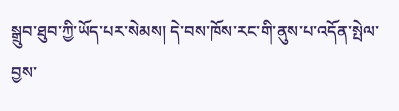སྒྲུབ་ཐུབ་ཀྱི་ཡོད་པར་སེམས། དེ་བས་ཁོས་རང་གི་ནུས་པ་འདོན་སྤེལ་བྱས་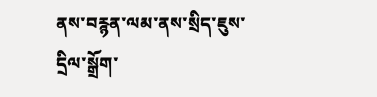ནས་བརྙན་ལམ་ནས་སྲིད་ཇུས་དྲིལ་སྒྲོག་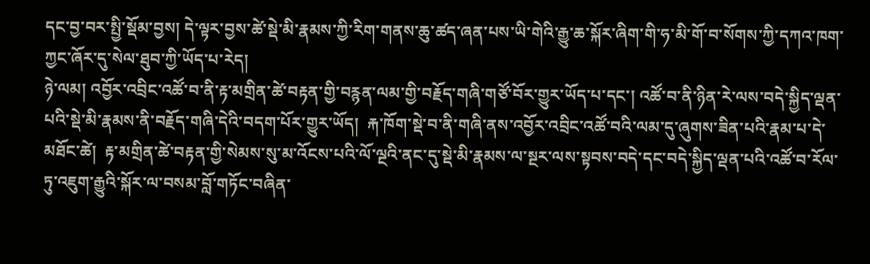དང་བྱ་བར་སྤྱི་སྡོམ་བྱས། དེ་ལྟར་བྱས་ཚེ་སྡེ་མི་རྣམས་ཀྱི་རིག་གནས་ཆུ་ཚད་ཞན་པས་ཡི་གེའི་རྒྱུ་ཆ་སྐོར་ཞིག་གི་ཧ་མི་གོ་བ་སོགས་ཀྱི་དཀའ་ཁག་ཀྱང་ཞོར་དུ་སེལ་ཐུབ་ཀྱི་ཡོད་པ་རེད།
ཉེ་ལམ། འབྱོར་འབྲིང་འཚོ་བ་ནི་རྟ་མགྲིན་ཚེ་བརྟན་གྱི་བརྙན་ལམ་གྱི་བརྗོད་གཞི་གཙོ་བོར་གྱུར་ཡོད་པ་དང་། འཚོ་བ་ནི་ཉིན་རེ་ལས་བདེ་སྐྱིད་ལྡན་པའི་སྡེ་མི་རྣམས་ནི་བརྗོད་གཞི་དེའི་བདག་པོར་གྱུར་ཡོད།  རྐ་ཁོག་སྡེ་བ་ནི་གཞི་ནས་འབྱོར་འབྲིང་འཚོ་བའི་ལམ་དུ་ཞུགས་ཟིན་པའི་རྣམ་པ་དེ་མཐོང་ཚེ།  རྟ་མགྲིན་ཚེ་བརྟན་གྱི་སེམས་སུ་མ་འོངས་པའི་ལོ་ལྔའི་ནང་དུ་སྡེ་མི་རྣམས་ལ་སྔར་ལས་སྟབས་བདེ་དང་བདེ་སྐྱིད་ལྡན་པའི་འཚོ་བ་རོལ་ཏུ་འཇུག་རྒྱུའི་སྐོར་ལ་བསམ་བློ་གཏོང་བཞིན་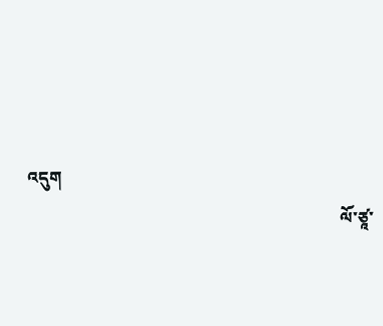འདུག
                                                                           ལོ་ཙཱ་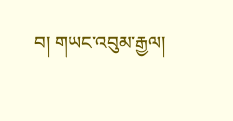བ། གཡང་འབུམ་རྒྱལ།